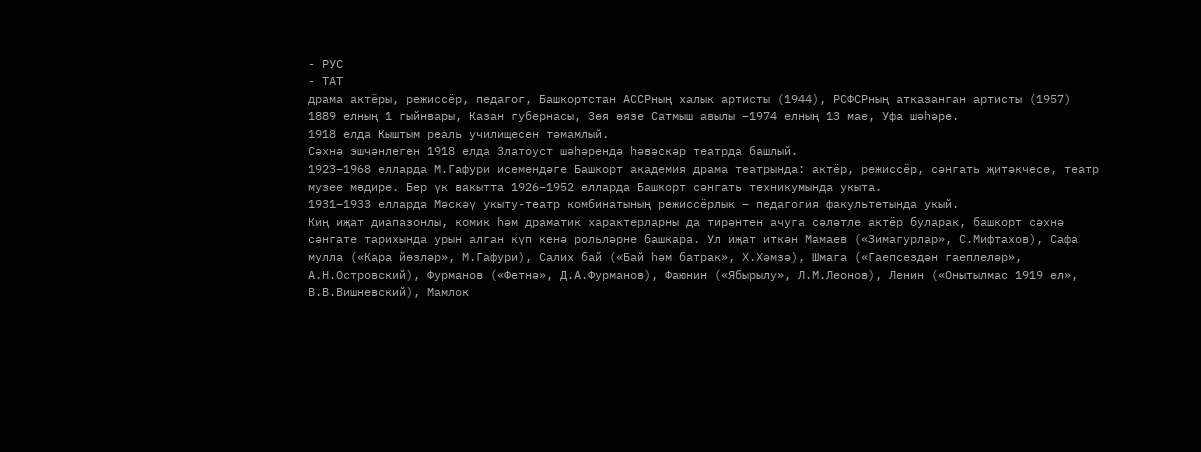- РУС
- ТАТ
драма актёры, режиссёр, педагог, Башкортстан АССРның халык артисты (1944), РСФСРның атказанган артисты (1957)
1889 елның 1 гыйнвары, Казан губернасы, Зөя өязе Сатмыш авылы –1974 елның 13 мае, Уфа шәһәре.
1918 елда Кыштым реаль училищесен тәмамлый.
Сәхнә эшчәнлеген 1918 елда Златоуст шәһәрендә һәвәскәр театрда башлый.
1923–1968 елларда М.Гафури исемендәге Башкорт академия драма театрында: актёр, режиссёр, сәнгать җитәкчесе, театр музее мөдире. Бер үк вакытта 1926–1952 елларда Башкорт сәнгать техникумында укыта.
1931–1933 елларда Мәскәү укыту-театр комбинатының режиссёрлык – педагогия факультетында укый.
Киң иҗат диапазонлы, комик һәм драматик характерларны да тирәнтен ачуга сәләтле актёр буларак, башкорт сәхнә сәнгате тарихында урын алган күп кенә рольләрне башкара. Ул иҗат иткән Мамаев («Зимагурлар», С.Мифтахов), Сафа мулла («Кара йөзләр», М.Гафури), Салих бай («Бай һәм батрак», Х.Хәмзә), Шмага («Гаепсездән гаеплеләр», А.Н.Островский), Фурманов («Фетнә», Д.А.Фурманов), Фаюнин («Ябырылу», Л.М.Леонов), Ленин («Онытылмас 1919 ел», В.В.Вишневский), Мамлок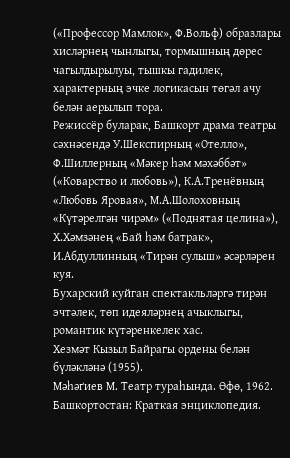(«Профессор Мамлок», Ф.Вольф) образлары хисләрнең чынлыгы, тормышның дөрес чагылдырылуы, тышкы гадилек, характерның эчке логикасын төгәл ачу белән аерылып тора.
Режиссёр буларак, Башкорт драма театры сәхнәсендә У.Шекспирның «Отелло», Ф.Шиллерның «Мәкер һәм мәхәббәт» («Коварство и любовь»), К.А.Тренёвның «Любовь Яровая», М.А.Шолоховның «Күтәрелгән чирәм» («Поднятая целина»), Х.Хәмзәнең «Бай һәм батрак», И.Абдуллинның «Тирән сулыш» әсәрләрен куя.
Бухарский куйган спектакльләргә тирән эчтәлек, төп идеяләрнең ачыклыгы, романтик күтәренкелек хас.
Хезмәт Кызыл Байрагы ордены белән бүләкләнә (1955).
Мәһәґиев М. Театр тураһында. Өфө, 1962.
Башкортостан: Краткая энциклопедия.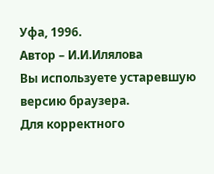Уфа, 1996.
Автор – И.И.Илялова
Вы используете устаревшую версию браузера.
Для корректного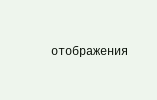отображения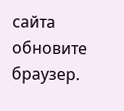сайта обновите браузер.